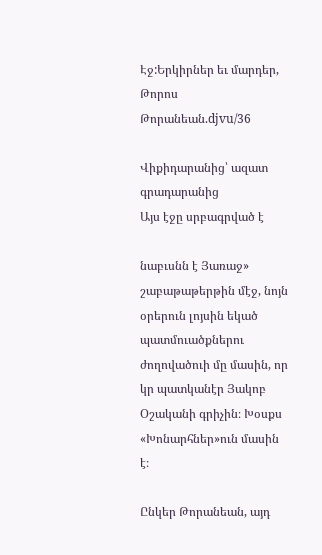Էջ:Երկիրներ եւ մարդեր, Թորոս Թորանեան.djvu/36

Վիքիդարանից՝ ազատ գրադարանից
Այս էջը սրբագրված է

նաբւսնն է Յառաջ» շաբաթաթերթին մէջ, նոյն օրերուն լոյսին եկած պատմուածքներու ժողովածուի մը մասին, որ կր պատկանէր Յակոբ Օշականի գրիչին։ Խօսքս «Խոնարհներ»ուն մասին է։

Ընկեր Թորանեան, այդ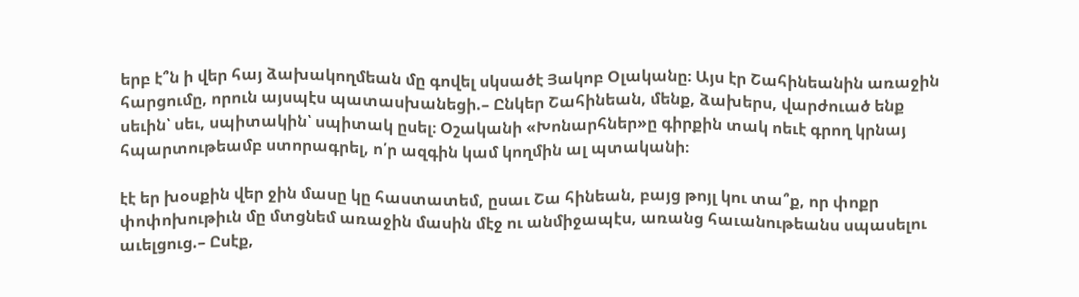երբ է՞ն ի վեր հայ ձախակողմեան մը գովել սկսածէ Յակոբ Օլականը։ Այս էր Շահինեանին առաջին հարցումը, որուն այսպէս պատասխանեցի.– Ընկեր Շահինեան, մենք, ձախերս, վարժուած ենք սեւին՝ սեւ, սպիտակին՝ սպիտակ ըսել։ Օշականի «Խոնարհներ»ը գիրքին տակ ոեւէ գրող կրնայ հպարտութեամբ ստորագրել, ո՛ր ազգին կամ կողմին ալ պտականի։

էէ եր խօսքին վեր ջին մասը կը հաստատեմ, ըսաւ Շա հինեան, բայց թոյլ կու տա՞ք, որ փոքր փոփոխութիւն մը մտցնեմ առաջին մասին մէջ ու անմիջապէս, առանց հաւանութեանս սպասելու աւելցուց.– Ըսէք,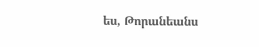ես, Թորանեանս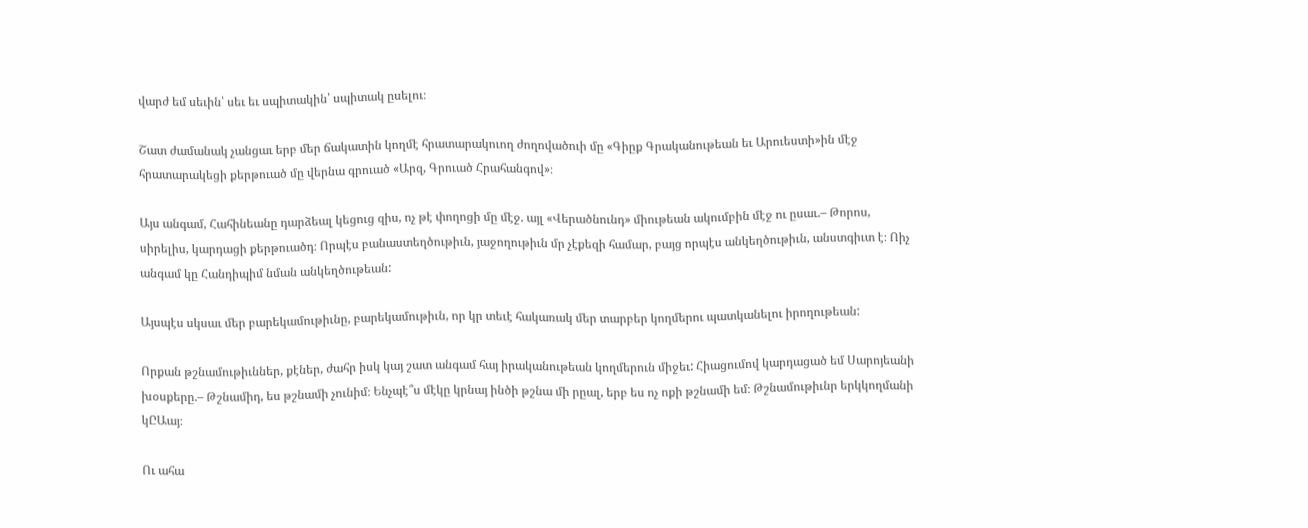վարժ եմ սեւին՝ սեւ եւ սպիտակին՝ սպիտակ ըսելու։

Շատ ժամանակ չանցաւ երբ մեր ճակատին կողմէ հրատարակուող ժողովածուի մը «Գիըք Գրականութեան եւ Արուեստի»ին մէջ հրատարակեցի քերթուած մը վերնա գրուած «Արզ, Գրուած Հրահանգով»։

Այս անգամ, Հահինեանը դարձեալ կեցուց զիս, ոչ թէ փողոցի մը մէջ. այլ «Վերածնունդ» միութեան ակումբին մէջ ու ըսաւ.– Թորոս, սիրելիս, կարդացի քերթուածդ։ Որպէս բանաստեղծութիւն, յաջողութիւն մր չէքեզի համար, բայց որպէս անկեղծութիւն, անստգիւտ է։ Ոիչ անգամ կը Հանդիպիմ նման անկեղծութեան:

Այսպէս սկսաւ մեր բարեկամութիւնը, բարեկամութիւն, որ կր տեւէ հակառակ մեր տարբեր կողմերու պատկանելու իրողութեան:

Որքան թշնամութիւններ, քէներ, ժահր իսկ կայ շատ անգամ հայ իրականութեան կողմերուն միջեւ: Հիացումով կարդացած եմ Սարոյեանի խօսքերը.– Թշնամիդ, ես թշնամի չունիմ։ Ենչպէ՞ս մէկը կրնայ ինծի թշնա մի րըալ, երբ ես ոչ ոքի թշնամի եմ։ Թշնամութիւնր երկկողմանի կԸԱայ։

Ու ահա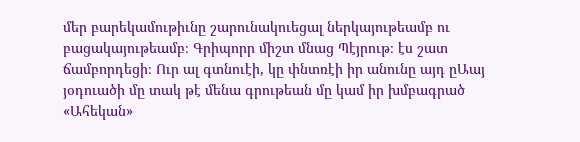մեր բարեկամութիւնը շարունակուեցալ ներկայութեամբ ու բացակայութեամբ։ Գրիպորր միշտ մնաց Պէյրութ։ էս շատ ճամբորդեցի։ Ուր ալ գտնուէի, կը փնտռէի իր անունը այդ ըԱայ յօդուածի մը տակ թէ մենա գրութեան մը կամ իր խմբագրած «Ահեկան»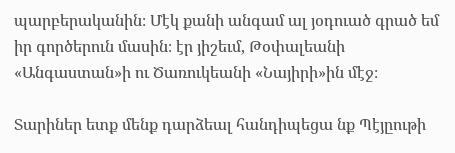պարբերականին։ Մէկ քանի անգամ ալ յօդուած գրած եմ իր գործերուն մասին։ էր յիշեւմ, Թօփալեանի «Անգաստան»ի ու Ծառուկեանի «Նայիրի»ին մէջ։

Տարիներ ետք մենք դարձեալ հանդիպեցա նք Պէյըութի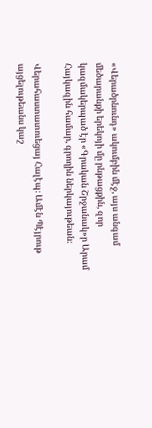«Վերածրնունդ» ակումբին մէջ, այս անգամ մեծարանքի երեկոյի մը րնթացքին, զոր կազմակերպած էր «Գրական Շրջանակ»ր Արամ Հայկազին համար, գրողին ներկայութեան։

Վերահաստատուեցայ Հալէպ։ Ամէն Պէյրութ այցելութեանս կաշ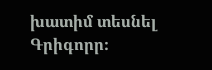խատիմ տեսնել Գրիգորր։